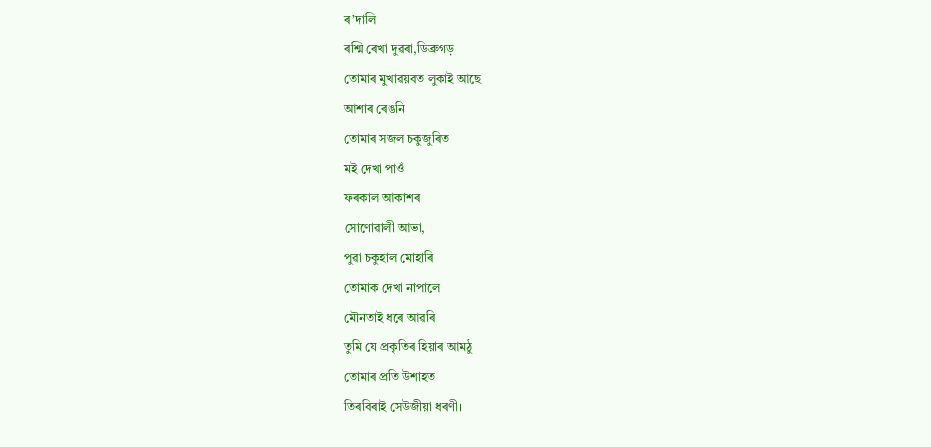ৰ’দালি
ৰশ্মি ৰেখা দুৱৰা,ডিব্ৰুগড়
তোমাৰ মুখাৱয়বত লুকাই আছে
আশাৰ ৰেঙনি
তোমাৰ সজল চকুজুৰিত
মই দেখা পাওঁ
ফৰকাল আকাশৰ
সোণোৱালী আভা,
পুৱা চকুহাল মোহাৰি
তোমাক দেখা নাপালে
মৌনতাই ধৰে আৱৰি
তুমি যে প্ৰকৃতিৰ হিয়াৰ আমঠু
তোমাৰ প্ৰতি উশাহত
তিৰবিৰাই সেউজীয়া ধৰণী।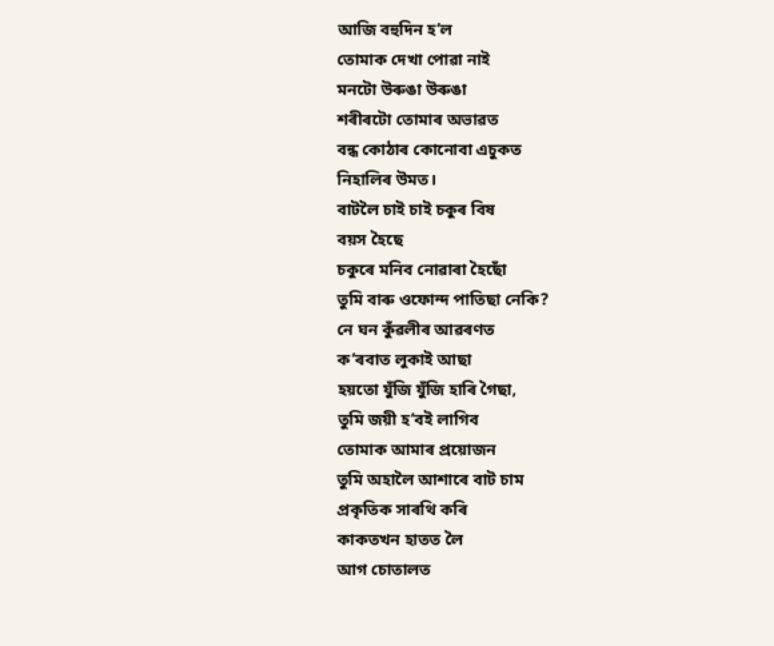আজি বহুদিন হ’ল
তোমাক দেখা পোৱা নাই
মনটো উৰুঙা উৰুঙা
শৰীৰটো তোমাৰ অভাৱত
বন্ধ কোঠাৰ কোনোবা এচুকত
নিহালিৰ উমত।
বাটলৈ চাই চাই চকুৰ বিষ
বয়স হৈছে
চকুৰে মনিব নোৱাৰা হৈছোঁ
তুমি বাৰু ওফোন্দ পাতিছা নেকি?
নে ঘন কুঁৱলীৰ আৱৰণত
ক’ৰবাত লুকাই আছা
হয়তো যুঁজি যুঁজি হাৰি গৈছা,
তুমি জয়ী হ’বই লাগিব
তোমাক আমাৰ প্ৰয়োজন
তুমি অহালৈ আশাৰে বাট চাম
প্ৰকৃতিক সাৰথি কৰি
কাকতখন হাতত লৈ
আগ চোতালত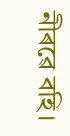নীৰৱে বহি।